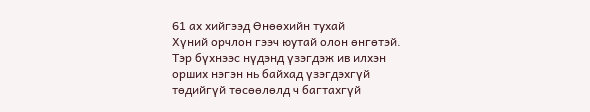61 ах хийгээд Өнөөхийн тухай
Хүний орчлон гээч юутай олон өнгөтэй. Тэр бүхнээс нүдэнд үзэгдэж ив илхэн орших нэгэн нь байхад үзэгдэхгүй төдийгүй төсөөлөлд ч багтахгүй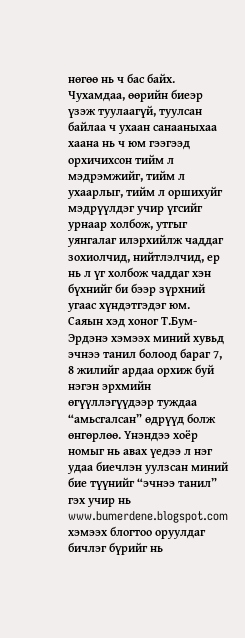нөгөө нь ч бас байх. Чухамдаа, өөрийн биеэр үзэж туулаагүй, туулсан байлаа ч ухаан санааныхаа хаана нь ч юм гээгээд орхичихсон тийм л мэдрэмжийг, тийм л ухаарлыг, тийм л оршихуйг мэдрүүлдэг учир үгсийг урнаар холбож, утгыг уянгалаг илэрхийлж чаддаг зохиолчид, нийтлэлчид, ер нь л үг холбож чаддаг хэн бүхнийг би бээр зүрхний угаас хүндэтгэдэг юм.
Саяын хэд хоног Т.Бум-Эрдэнэ хэмээх миний хувьд эчнээ танил болоод бараг 7, 8 жилийг ардаа орхиж буй нэгэн эрхмийн өгүүллэгүүдээр туждаа “амьсгалсан” өдрүүд болж өнгөрлөө. Үнэндээ хоёр номыг нь авах үедээ л нэг удаа биечлэн уулзсан миний бие түүнийг “эчнээ танил” гэх учир нь www.bumerdene.blogspot.com хэмээх блогтоо оруулдаг бичлэг бүрийг нь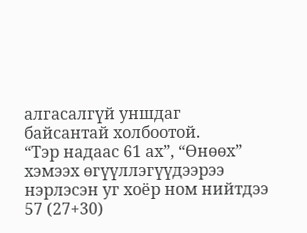алгасалгүй уншдаг байсантай холбоотой.
“Тэр надаас 61 ах”, “Өнөөх” хэмээх өгүүллэгүүдээрээ нэрлэсэн уг хоёр ном нийтдээ 57 (27+30)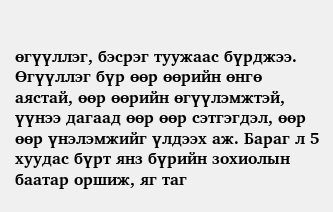өгүүллэг, бэсрэг туужаас бүрджээ. Өгүүллэг бүр өөр өөрийн өнгө аястай, өөр өөрийн өгүүлэмжтэй, үүнээ дагаад өөр өөр сэтгэгдэл, өөр өөр үнэлэмжийг үлдээх аж. Бараг л 5 хуудас бүрт янз бүрийн зохиолын баатар оршиж, яг таг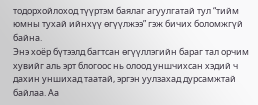тодорхойлоход түүртэм баялаг агуулгатай тул “тийм юмны тухай ийнхүү өгүүлжээ” гэж бичих боломжгүй байна.
Энэ хоёр бүтээлд багтсан өгүүллэгийн бараг тал орчим хувийг аль эрт блогоос нь олоод уншчихсан хэдий ч дахин уншихад таатай, эргэн уулзахад дурсамжтай байлаа. Аа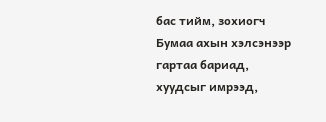бас тийм, зохиогч Бумаа ахын хэлсэнээр гартаа бариад, хуудсыг имрээд,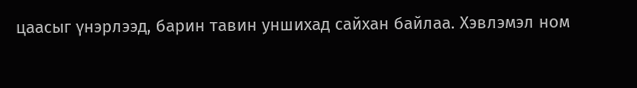цаасыг үнэрлээд, барин тавин уншихад сайхан байлаа. Хэвлэмэл ном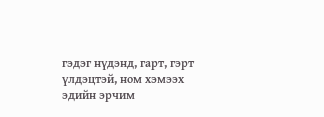гэдэг нүдэнд, гарт, гэрт үлдэцтэй, ном хэмээх эдийн эрчим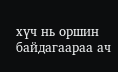хүч нь оршин байдагаараа ач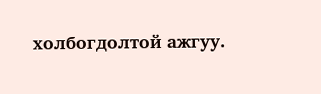холбогдолтой ажгуу.